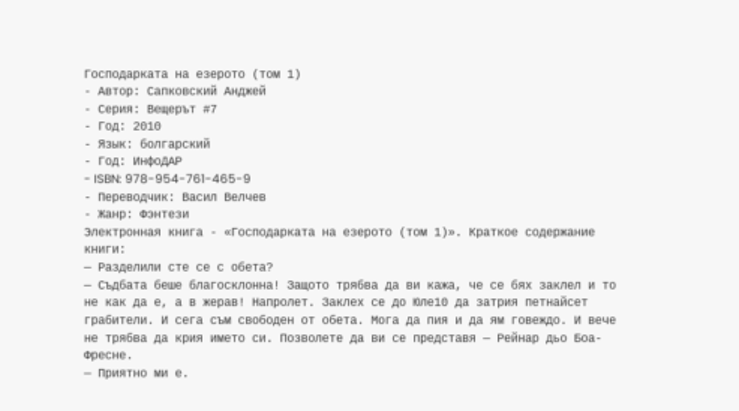Господарката на езерото (том 1)
- Автор: Сапковский Анджей
- Серия: Вещерът #7
- Год: 2010
- Язык: болгарский
- Год: ИнфоДАР
- ISBN: 978-954-761-465-9
- Переводчик: Васил Велчев
- Жанр: Фэнтези
Электронная книга - «Господарката на езерото (том 1)». Краткое содержание книги:
— Разделили сте се с обета?
— Съдбата беше благосклонна! Защото трябва да ви кажа, че се бях заклел и то не как да е, а в жерав! Напролет. Заклех се до Юле10 да затрия петнайсет грабители. И сега съм свободен от обета. Мога да пия и да ям говеждо. И вече не трябва да крия името си. Позволете да ви се представя — Рейнар дьо Боа-Фресне.
— Приятно ми е.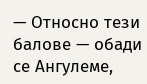— Относно тези балове — обади се Ангулеме,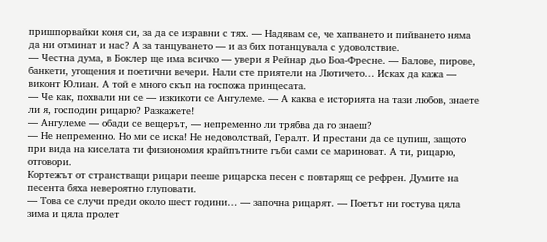пришпорвайки коня си, за да се изравни с тях. — Надявам се, че хапването и пийването няма да ни отминат и нас? А за танцуването — и аз бих потанцувала с удоволствие.
— Честна дума, в Боклер ще има всичко — увери я Рейнар дьо Боа-Фресне. — Балове, пирове, банкети, угощения и поетични вечери. Нали сте приятели на Лютичето… Исках да кажа — виконт Юлиан. А той е много скъп на госпожа принцесата.
— Че как, похвали ни се — изкикоти се Ангулеме. — А каква е историята на тази любов, знаете ли я, господин рицарю? Разкажете!
— Ангулеме — обади се вещерът, — непременно ли трябва да го знаеш?
— Не непременно. Но ми се иска! Не недоволствай, Гералт. И престани да се цупиш, защото при вида на киселата ти физиономия крайпътните гъби сами се мариноват. А ти, рицарю, отговори.
Кортежът от странстващи рицари пееше рицарска песен с повтарящ се рефрен. Думите на песента бяха невероятно глуповати.
— Това се случи преди около шест години… — започна рицарят. — Поетът ни гостува цяла зима и цяла пролет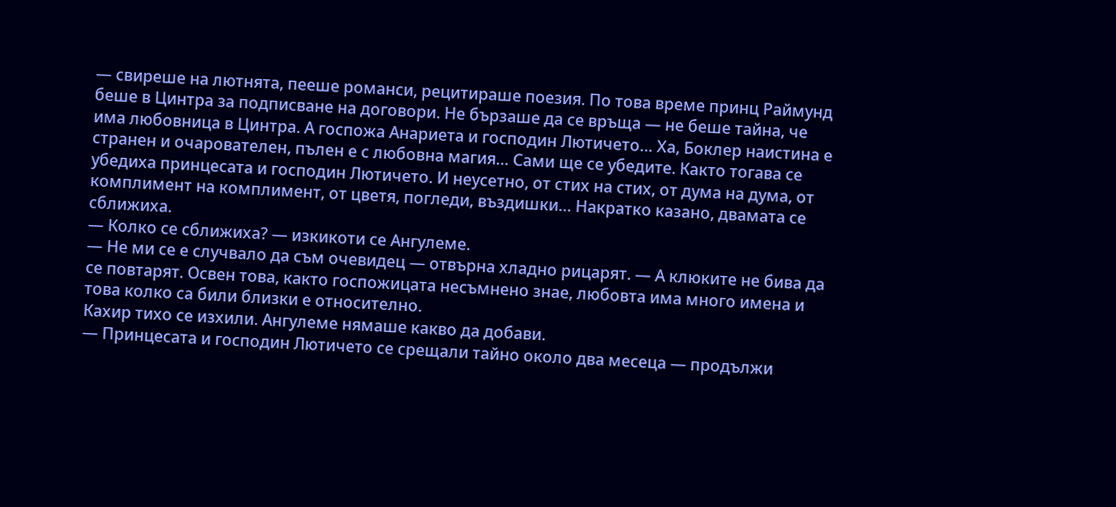— свиреше на лютнята, пееше романси, рецитираше поезия. По това време принц Раймунд беше в Цинтра за подписване на договори. Не бързаше да се връща — не беше тайна, че има любовница в Цинтра. А госпожа Анариета и господин Лютичето… Ха, Боклер наистина е странен и очарователен, пълен е с любовна магия… Сами ще се убедите. Както тогава се убедиха принцесата и господин Лютичето. И неусетно, от стих на стих, от дума на дума, от комплимент на комплимент, от цветя, погледи, въздишки… Накратко казано, двамата се сближиха.
— Колко се сближиха? — изкикоти се Ангулеме.
— Не ми се е случвало да съм очевидец — отвърна хладно рицарят. — А клюките не бива да се повтарят. Освен това, както госпожицата несъмнено знае, любовта има много имена и това колко са били близки е относително.
Кахир тихо се изхили. Ангулеме нямаше какво да добави.
— Принцесата и господин Лютичето се срещали тайно около два месеца — продължи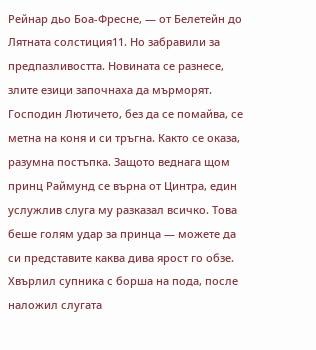Рейнар дьо Боа-Фресне, — от Белетейн до Лятната солстиция11. Но забравили за предпазливостта. Новината се разнесе, злите езици започнаха да мърморят. Господин Лютичето, без да се помайва, се метна на коня и си тръгна. Както се оказа, разумна постъпка. Защото веднага щом принц Раймунд се върна от Цинтра, един услужлив слуга му разказал всичко. Това беше голям удар за принца — можете да си представите каква дива ярост го обзе. Хвърлил супника с борша на пода, после наложил слугата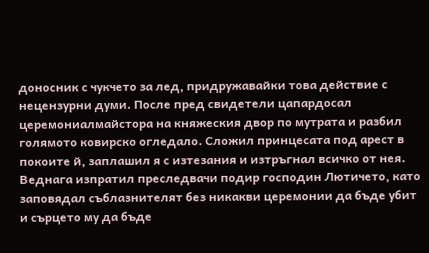доносник с чукчето за лед, придружавайки това действие с нецензурни думи. После пред свидетели цапардосал церемониалмайстора на княжеския двор по мутрата и разбил голямото ковирско огледало. Сложил принцесата под арест в покоите й, заплашил я с изтезания и изтръгнал всичко от нея. Веднага изпратил преследвачи подир господин Лютичето, като заповядал съблазнителят без никакви церемонии да бъде убит и сърцето му да бъде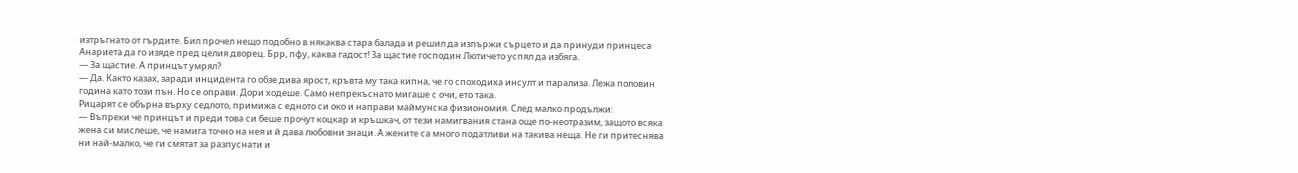изтръгнато от гърдите. Бил прочел нещо подобно в някаква стара балада и решил да изпържи сърцето и да принуди принцеса Анариета да го изяде пред целия дворец. Брр, пфу, каква гадост! За щастие господин Лютичето успял да избяга.
— За щастие. А принцът умрял?
— Да. Както казах, заради инцидента го обзе дива ярост, кръвта му така кипна, че го споходиха инсулт и парализа. Лежа половин година като този пън. Но се оправи. Дори ходеше. Само непрекъснато мигаше с очи, ето така.
Рицарят се обърна върху седлото, примижа с едното си око и направи маймунска физиономия. След малко продължи:
— Въпреки че принцът и преди това си беше прочут коцкар и кръшкач, от тези намигвания стана още по-неотразим, защото всяка жена си мислеше, че намига точно на нея и й дава любовни знаци. А жените са много податливи на такива неща. Не ги притеснява ни най-малко, че ги смятат за разпуснати и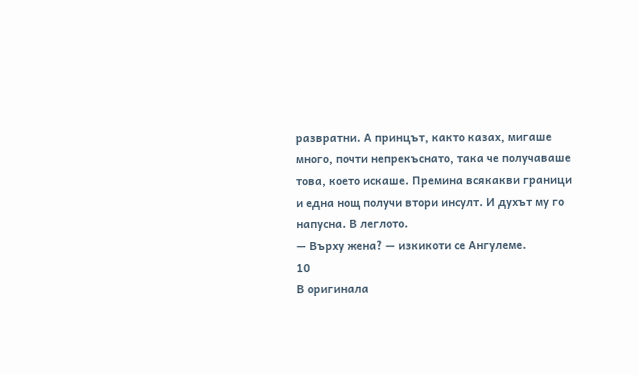развратни. А принцът, както казах, мигаше много, почти непрекъснато, така че получаваше това, което искаше. Премина всякакви граници и една нощ получи втори инсулт. И духът му го напусна. В леглото.
— Върху жена? — изкикоти се Ангулеме.
10
В оригинала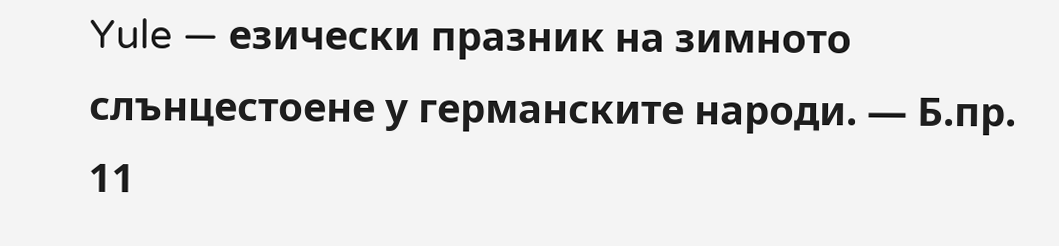Yule — езически празник на зимното слънцестоене у германските народи. — Б.пр.
11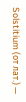Solstitium (от лат.) —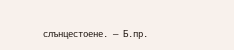слънцестоене. — Б.пр.